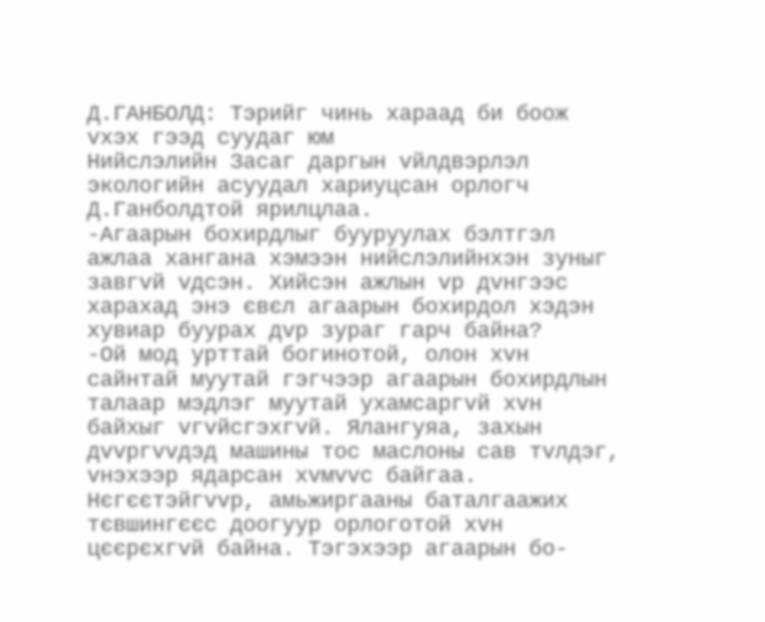Д.ГАНБОЛД: Тэрийг чинь хараад би боож vхэх гээд суудаг юм
Нийслэлийн Засаг даргын vйлдвэрлэл экологийн асуудал хариуцсан орлогч Д.Ганболдтой ярилцлаа.
-Агаарын бохирдлыг бууруулах бэлтгэл ажлаа хангана хэмээн нийслэлийнхэн зуныг завгvй vдсэн. Хийсэн ажлын vр дvнгээс харахад энэ євєл агаарын бохирдол хэдэн хувиар буурах дvр зураг гарч байна?
-Ой мод урттай богинотой, олон хvн сайнтай муутай гэгчээр агаарын бохирдлын талаар мэдлэг муутай ухамсаргvй хvн байхыг vгvйсгэхгvй. Ялангуяа, захын дvvргvvдэд машины тос маслоны сав тvлдэг, vнэхээр ядарсан хvмvvс байгаа. Нєгєєтэйгvvр, амьжиргааны баталгаажих тєвшингєєс доогуур орлоготой хvн цєєрєхгvй байна. Тэгэхээр агаарын бо-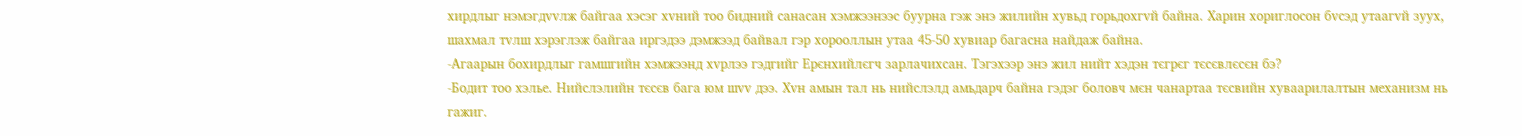хирдлыг нэмэгдvvлж байгаа хэсэг хvний тоо бидний санасан хэмжээнээс буурна гэж энэ жилийн хувьд горьдохгvй байна. Харин хориглосон бvсэд утаагvй зуух, шахмал тvлш хэрэглэж байгаа иргэдээ дэмжээд байвал гэр хорооллын утаа 45-50 хувиар багасна найдаж байна.
-Агаарын бохирдлыг гамшгийн хэмжээнд хvрлээ гэдгийг Ерєнхийлєгч зарлачихсан. Тэгэхээр энэ жил нийт хэдэн тєгрєг тєсєвлєсєн бэ?
-Бодит тоо хэлье. Нийслэлийн тєсєв бага юм шvv дээ. Хvн амын тал нь нийслэлд амьдарч байна гэдэг боловч мєн чанартаа тєсвийн хуваарилалтын механизм нь гажиг.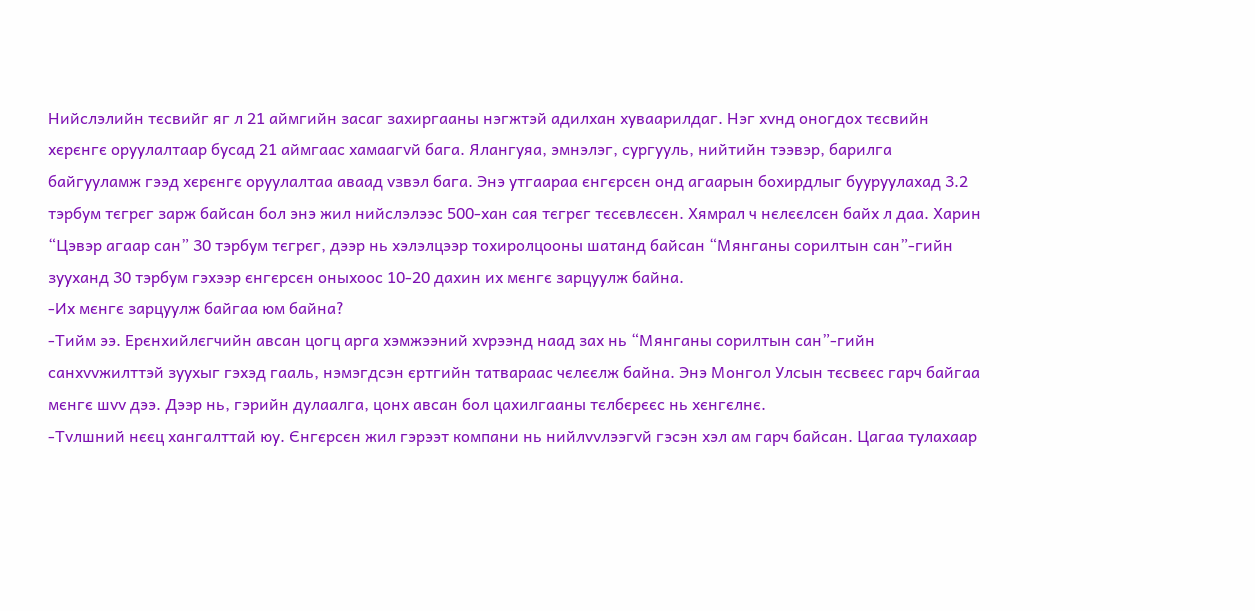Нийслэлийн тєсвийг яг л 21 аймгийн засаг захиргааны нэгжтэй адилхан хуваарилдаг. Нэг хvнд оногдох тєсвийн хєрєнгє оруулалтаар бусад 21 аймгаас хамаагvй бага. Ялангуяа, эмнэлэг, сургууль, нийтийн тээвэр, барилга байгууламж гээд хєрєнгє оруулалтаа аваад vзвэл бага. Энэ утгаараа єнгєрсєн онд агаарын бохирдлыг бууруулахад 3.2 тэрбум тєгрєг зарж байсан бол энэ жил нийслэлээс 500-хан сая тєгрєг тєсєвлєсєн. Хямрал ч нєлєєлсєн байх л даа. Харин “Цэвэр агаар сан” 30 тэрбум тєгрєг, дээр нь хэлэлцээр тохиролцооны шатанд байсан “Мянганы сорилтын сан”-гийн зууханд 30 тэрбум гэхээр єнгєрсєн оныхоос 10-20 дахин их мєнгє зарцуулж байна.
-Их мєнгє зарцуулж байгаа юм байна?
-Тийм ээ. Ерєнхийлєгчийн авсан цогц арга хэмжээний хvрээнд наад зах нь “Мянганы сорилтын сан”-гийн санхvvжилттэй зуухыг гэхэд гааль, нэмэгдсэн єртгийн татвараас чєлєєлж байна. Энэ Монгол Улсын тєсвєєс гарч байгаа мєнгє шvv дээ. Дээр нь, гэрийн дулаалга, цонх авсан бол цахилгааны тєлбєрєєс нь хєнгєлнє.
-Тvлшний нєєц хангалттай юу. Єнгєрсєн жил гэрээт компани нь нийлvvлээгvй гэсэн хэл ам гарч байсан. Цагаа тулахаар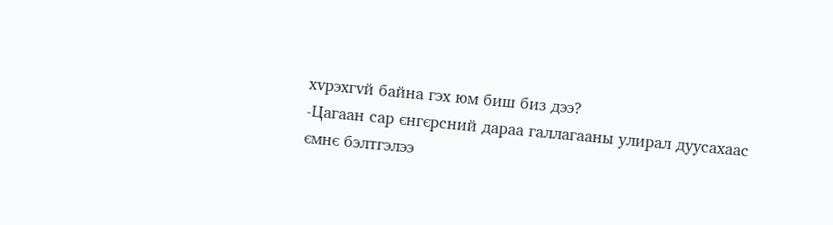хvрэхгvй байна гэх юм биш биз дээ?
-Цагаан сар єнгєрсний дараа галлагааны улирал дуусахаас ємнє бэлтгэлээ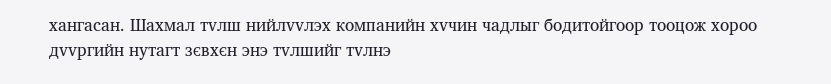хангасан. Шахмал тvлш нийлvvлэх компанийн хvчин чадлыг бодитойгоор тооцож хороо дvvргийн нутагт зєвхєн энэ тvлшийг тvлнэ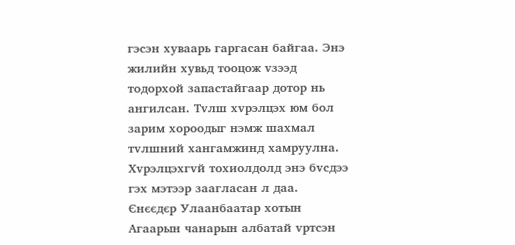гэсэн хуваарь гаргасан байгаа. Энэ жилийн хувьд тооцож vзээд тодорхой запастайгаар дотор нь ангилсан. Тvлш хvрэлцэх юм бол зарим хороодыг нэмж шахмал тvлшний хангамжинд хамруулна. Хvрэлцэхгvй тохиолдолд энэ бvсдээ гэх мэтээр заагласан л даа. Єнєєдєр Улаанбаатар хотын Агаарын чанарын албатай vртсэн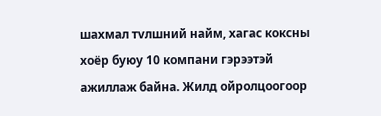шахмал тvлшний найм, хагас коксны хоёр буюу 10 компани гэрээтэй ажиллаж байна. Жилд ойролцоогоор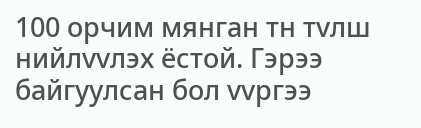100 орчим мянган тн тvлш нийлvvлэх ёстой. Гэрээ байгуулсан бол vvргээ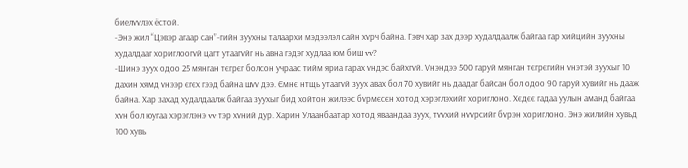биелvvлэх ёстой.
-Энэ жил “Цэвэр агаар сан”-гийн зуухны талаархи мэдээлэл сайн хvрч байна. Гэвч хар зах дээр худалдаалж байгаа гар хийцийн зуухны худалдааг хориглоогvй цагт утаагvйг нь авна гэдэг худлаа юм биш vv?
-Шинэ зуух одоо 25 мянган тєгрєг болсон учраас тийм яриа гарах vндэс байхгvй. Vнэндээ 500 гаруй мянган тєгрєгийн vнэтэй зуухыг 10 дахин хямд vнээр єгєх гээд байна шvv дээ. Ємнє нтщь утаагvй зуух авах бол 70 хувийг нь даадаг байсан бол одоо 90 гаруй хувийг нь дааж байна. Хар захад худалдаалж байгаа зуухыг бид хойтон жилээс бvрмєсєн хотод хэрэглэхийг хориглоно. Хєдєє гадаа уулын аманд байгаа хvн бол юугаа хэрэглэнэ vv тэр хvний дур. Харин Улаанбаатар хотод яваандаа зуух, тvvхий нvvрсийг бvрэн хориглоно. Энэ жилийн хувьд 100 хувь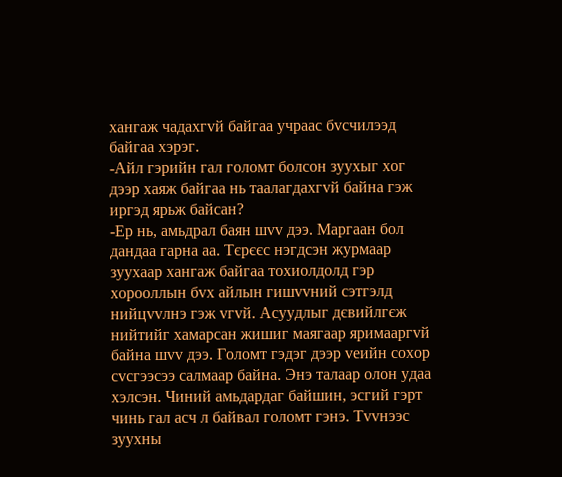хангаж чадахгvй байгаа учраас бvсчилээд байгаа хэрэг.
-Айл гэрийн гал голомт болсон зуухыг хог дээр хаяж байгаа нь таалагдахгvй байна гэж иргэд ярьж байсан?
-Ер нь, амьдрал баян шvv дээ. Маргаан бол дандаа гарна аа. Тєрєєс нэгдсэн журмаар зуухаар хангаж байгаа тохиолдолд гэр хорооллын бvх айлын гишvvний сэтгэлд нийцvvлнэ гэж vгvй. Асуудлыг дєвийлгєж нийтийг хамарсан жишиг маягаар яримааргvй байна шvv дээ. Голомт гэдэг дээр vеийн сохор сvсгээсээ салмаар байна. Энэ талаар олон удаа хэлсэн. Чиний амьдардаг байшин, эсгий гэрт чинь гал асч л байвал голомт гэнэ. Тvvнээс зуухны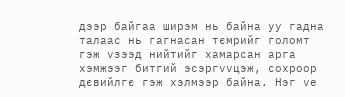дээр байгаа ширэм нь байна уу гадна талаас нь гагнасан тємрийг голомт гэж vзээд нийтийг хамарсан арга хэмжээг битгий эсэргvvцэж, сохроор дєвийлгє гэж хэлмээр байна. Нэг vе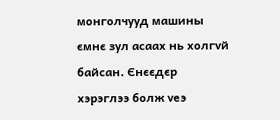монголчууд машины ємнє зул асаах нь холгvй байсан. Єнєєдєр хэрэглээ болж vеэ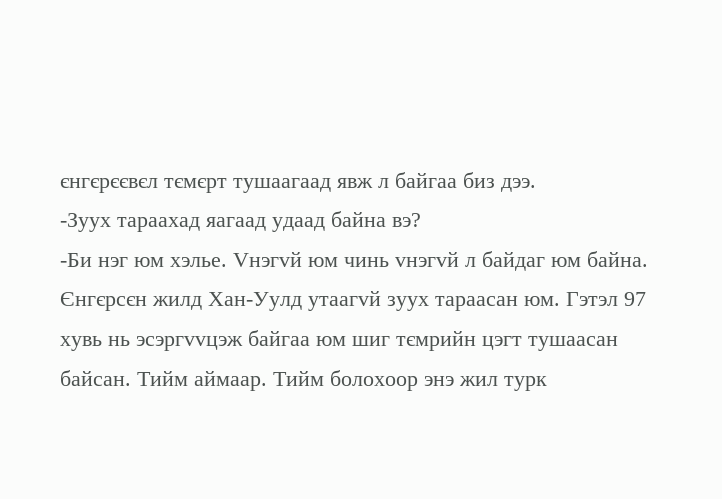єнгєрєєвєл тємєрт тушаагаад явж л байгаа биз дээ.
-Зуух тараахад яагаад удаад байна вэ?
-Би нэг юм хэлье. Vнэгvй юм чинь vнэгvй л байдаг юм байна. Єнгєрсєн жилд Хан-Уулд утаагvй зуух тараасан юм. Гэтэл 97 хувь нь эсэргvvцэж байгаа юм шиг тємрийн цэгт тушаасан байсан. Тийм аймаар. Тийм болохоор энэ жил турк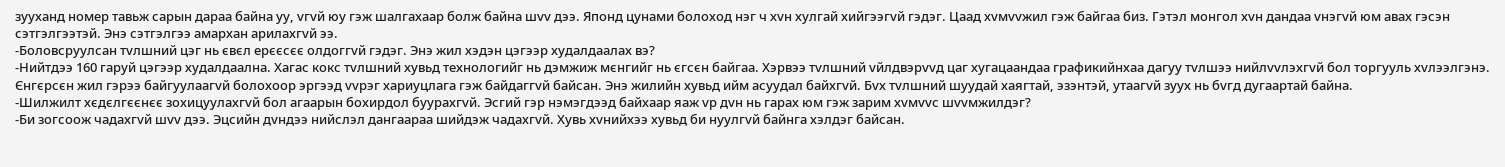зууханд номер тавьж сарын дараа байна уу, vгvй юу гэж шалгахаар болж байна шvv дээ. Японд цунами болоход нэг ч хvн хулгай хийгээгvй гэдэг. Цаад хvмvvжил гэж байгаа биз. Гэтэл монгол хvн дандаа vнэгvй юм авах гэсэн сэтгэлгээтэй. Энэ сэтгэлгээ амархан арилахгvй ээ.
-Боловсруулсан тvлшний цэг нь євєл ерєєсєє олдоггvй гэдэг. Энэ жил хэдэн цэгээр худалдаалах вэ?
-Нийтдээ 160 гаруй цэгээр худалдаална. Хагас кокс тvлшний хувьд технологийг нь дэмжиж мєнгийг нь єгсєн байгаа. Хэрвээ тvлшний vйлдвэрvvд цаг хугацаандаа графикийнхаа дагуу тvлшээ нийлvvлэхгvй бол торгууль хvлээлгэнэ. Єнгєрсєн жил гэрээ байгуулаагvй болохоор эргээд vvрэг хариуцлага гэж байдаггvй байсан. Энэ жилийн хувьд ийм асуудал байхгvй. Бvх тvлшний шуудай хаягтай, эзэнтэй, утаагvй зуух нь бvгд дугаартай байна.
-Шилжилт хєдєлгєєнєє зохицуулахгvй бол агаарын бохирдол буурахгvй. Эсгий гэр нэмэгдээд байхаар яаж vр дvн нь гарах юм гэж зарим хvмvvс шvvмжилдэг?
-Би зогсоож чадахгvй шvv дээ. Эцсийн дvндээ нийслэл дангаараа шийдэж чадахгvй. Хувь хvнийхээ хувьд би нуулгvй байнга хэлдэг байсан.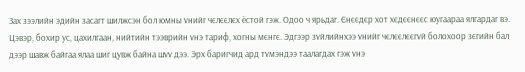Зах зээлийн эдийн засагт шилжсэн бол юмны vнийг чєлєєлєх ёстой гэж. Одоо ч ярьдаг. Єнєєдєр хот хєдєєнєєс юугаараа ялгардаг вэ. Цэвэр, бохир ус, цахилгаан, нийтийн тээврийн vнэ тариф, хогны мєнгє. Эдгээр зvйлийнхээ vнийг чєлєєлєєгvй болохоор зєгийн бал дээр шавж байгаа ялаа шиг цувж байна шvv дээ. Эрх баригчид ард тvмэндээ таалагдах гэж vнэ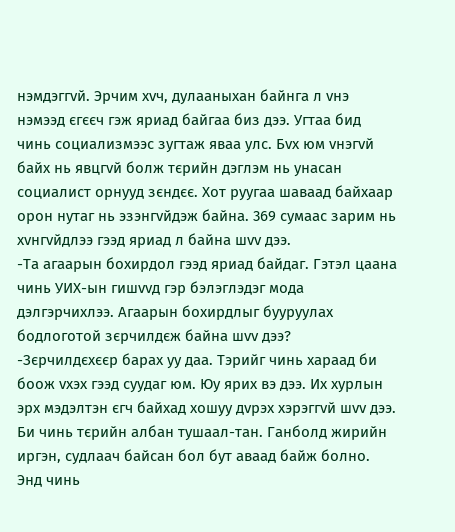нэмдэггvй. Эрчим хvч, дулааныхан байнга л vнэ нэмээд єгєєч гэж яриад байгаа биз дээ. Угтаа бид чинь социализмээс зугтаж яваа улс. Бvх юм vнэгvй байх нь явцгvй болж тєрийн дэглэм нь унасан социалист орнууд зєндєє. Хот руугаа шаваад байхаар орон нутаг нь эзэнгvйдэж байна. 369 сумаас зарим нь хvнгvйдлээ гээд яриад л байна шvv дээ.
-Та агаарын бохирдол гээд яриад байдаг. Гэтэл цаана чинь УИХ-ын гишvvд гэр бэлэглэдэг мода дэлгэрчихлээ. Агаарын бохирдлыг бууруулах бодлоготой зєрчилдєж байна шvv дээ?
-Зєрчилдєхєєр барах уу даа. Тэрийг чинь хараад би боож vхэх гээд суудаг юм. Юу ярих вэ дээ. Их хурлын эрх мэдэлтэн єгч байхад хошуу дvрэх хэрэггvй шvv дээ. Би чинь тєрийн албан тушаал-тан. Ганболд жирийн иргэн, судлаач байсан бол бут аваад байж болно. Энд чинь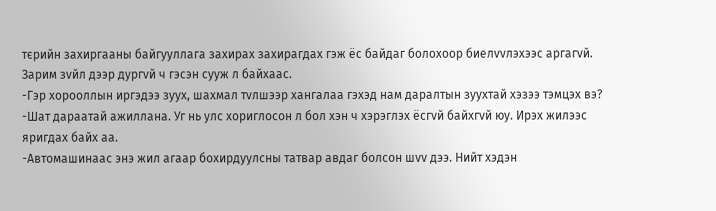тєрийн захиргааны байгууллага захирах захирагдах гэж ёс байдаг болохоор биелvvлэхээс аргагvй. Зарим зvйл дээр дургvй ч гэсэн сууж л байхаас.
-Гэр хорооллын иргэдээ зуух, шахмал тvлшээр хангалаа гэхэд нам даралтын зуухтай хэзээ тэмцэх вэ?
-Шат дараатай ажиллана. Уг нь улс хориглосон л бол хэн ч хэрэглэх ёсгvй байхгvй юу. Ирэх жилээс яригдах байх аа.
-Автомашинаас энэ жил агаар бохирдуулсны татвар авдаг болсон шvv дээ. Нийт хэдэн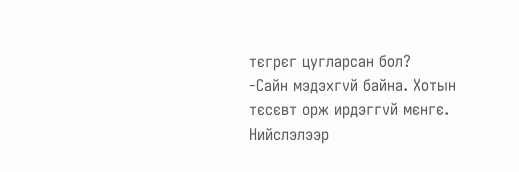тєгрєг цугларсан бол?
-Сайн мэдэхгvй байна. Хотын тєсєвт орж ирдэггvй мєнгє. Нийслэлээр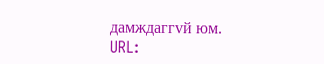дамждаггvй юм.
URL: